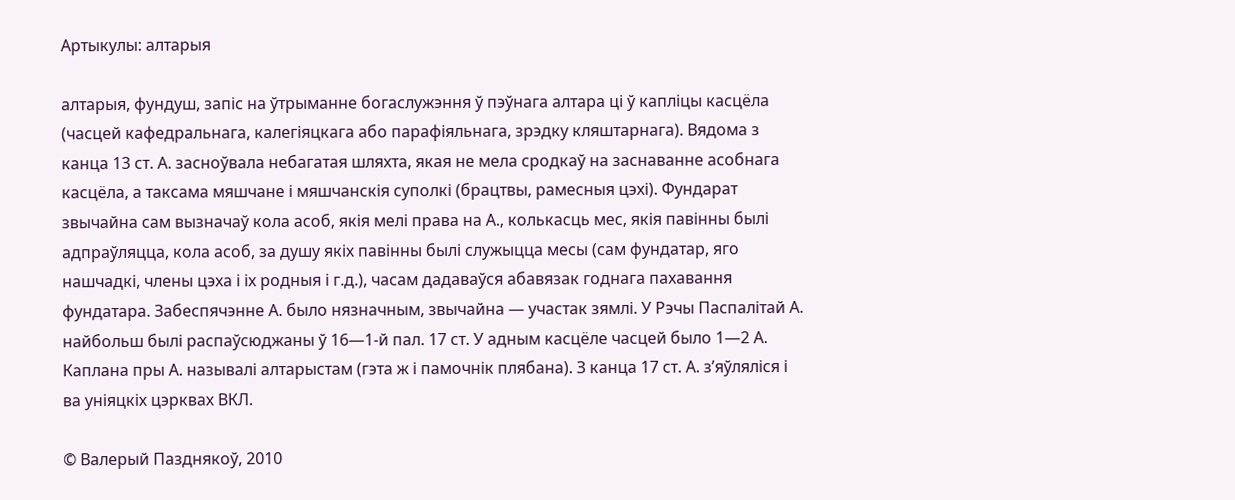Артыкулы: алтарыя

алтарыя, фундуш, запіс на ўтрыманне богаслужэння ў пэўнага алтара ці ў капліцы касцёла (часцей кафедральнага, калегіяцкага або парафіяльнага, зрэдку кляштарнага). Вядома з канца 13 ст. А. засноўвала небагатая шляхта, якая не мела сродкаў на заснаванне асобнага касцёла, а таксама мяшчане і мяшчанскія суполкі (брацтвы, рамесныя цэхі). Фундарат звычайна сам вызначаў кола асоб, якія мелі права на А., колькасць мес, якія павінны былі адпраўляцца, кола асоб, за душу якіх павінны былі служыцца месы (сам фундатар, яго нашчадкі, члены цэха і іх родныя і г.д.), часам дадаваўся абавязак годнага пахавання фундатара. Забеспячэнне А. было нязначным, звычайна — участак зямлі. У Рэчы Паспалітай А. найбольш былі распаўсюджаны ў 16—1-й пал. 17 ст. У адным касцёле часцей было 1—2 А. Каплана пры А. называлі алтарыстам (гэта ж і памочнік плябана). З канца 17 ст. А. з’яўляліся і ва уніяцкіх цэрквах ВКЛ.

© Валерый Пазднякоў, 2010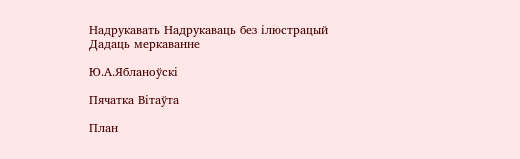Надрукавать Надрукаваць без ілюстрацый
Дадаць меркаванне

Ю.А.Ябланоўскі

Пячатка Вітаўта

План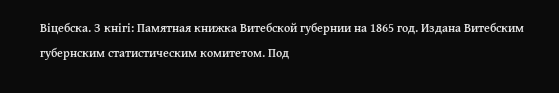Віцебска. З кнігі: Памятная книжка Витебской губернии на 1865 год. Издана Витебским губернским статистическим комитетом. Под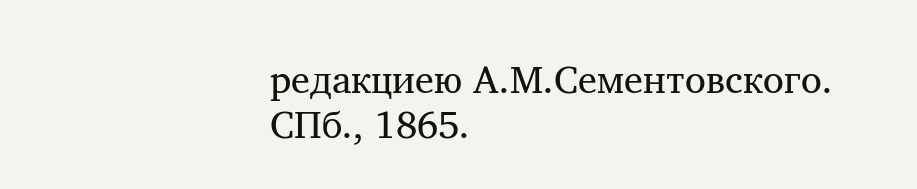редакциею А.М.Сементовского. СПб., 1865.